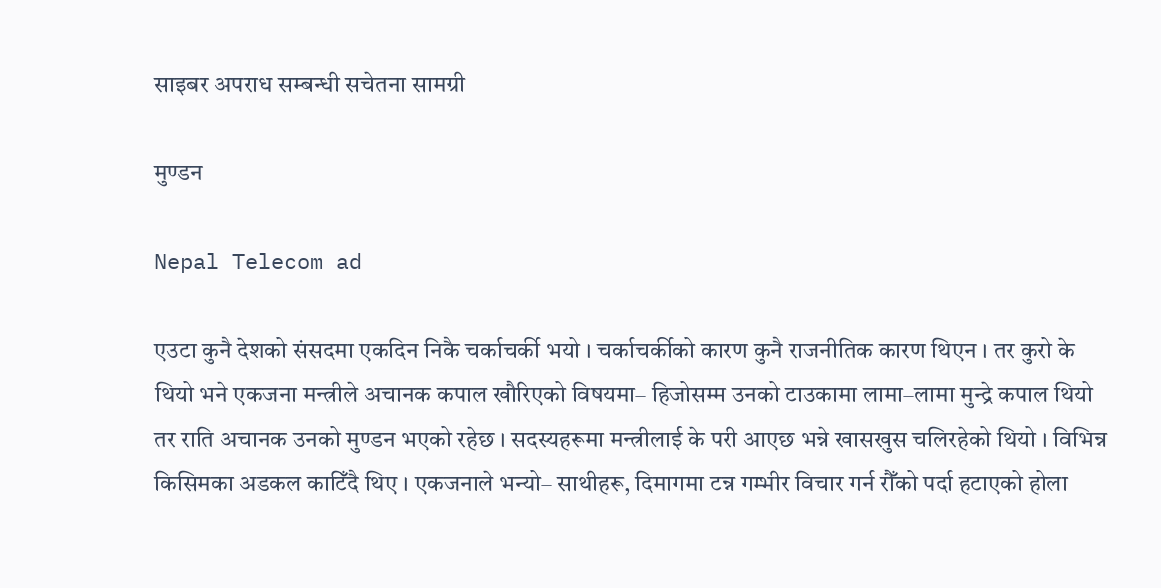साइबर अपराध सम्बन्धी सचेतना सामग्री

मुण्डन

Nepal Telecom ad

एउटा कुनै देशको संसदमा एकदिन निकै चर्काचर्की भयो । चर्काचर्कीको कारण कुनै राजनीतिक कारण थिएन । तर कुरो के थियो भने एकजना मन्त्रीले अचानक कपाल खौरिएको विषयमा– हिजोसम्म उनको टाउकामा लामा–लामा मुन्द्रे कपाल थियो तर राति अचानक उनको मुण्डन भएको रहेछ । सदस्यहरूमा मन्त्रीलाई के परी आएछ भन्ने खासखुस चलिरहेको थियो । विभिन्न किसिमका अडकल काटिँदै थिए । एकजनाले भन्यो– साथीहरू, दिमागमा टन्न गम्भीर विचार गर्न रौँको पर्दा हटाएको होला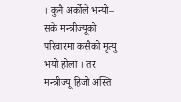। कुनै अर्कोले भन्यो– सके मन्त्रीज्यूको परिवारमा कसैको मृत्यु भयो होला । तर मन्त्रीज्यू हिजो अस्ति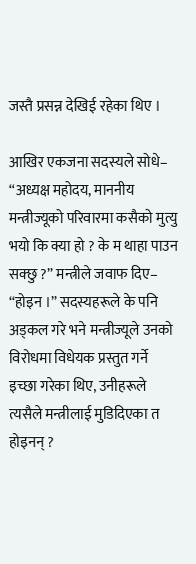जस्तै प्रसन्न देखिई रहेका थिए ।

आखिर एकजना सदस्यले सोधे– “अध्यक्ष महोदय, माननीय मन्त्रीज्यूको परिवारमा कसैको मुत्यु भयो कि क्या हो ? के म थाहा पाउन सक्छु ?” मन्त्रीले जवाफ दिए– “होइन ।” सदस्यहरूले के पनि अड्कल गरे भने मन्त्रीज्यूले उनको विरोधमा विधेयक प्रस्तुत गर्ने इच्छा गरेका थिए, उनीहरूले त्यसैले मन्त्रीलाई मुडिदिएका त होइनन् ?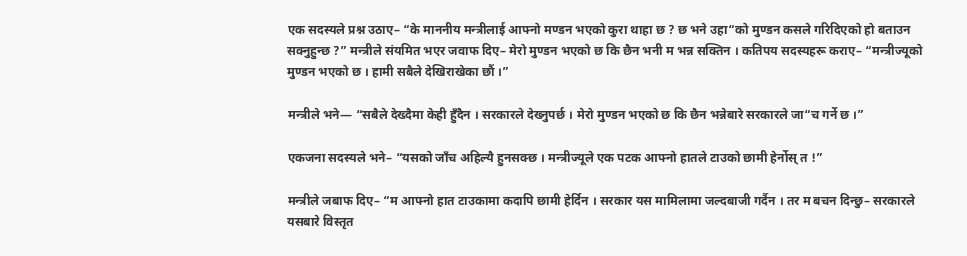एक सदस्यले प्रश्न उठाए– “के माननीय मन्त्रीलाई आफ्नो मण्डन भएको कुरा थाहा छ ? छ भने उहा“को मुण्डन कसले गरिदिएको हो बताउन सक्नुहुन्छ ?” मन्त्रीले संयमित भएर जवाफ दिए– मेरो मुण्डन भएको छ कि छैन भनी म भन्न सक्तिन । कतिपय सदस्यहरू कराए– “मन्त्रीज्यूको मुण्डन भएको छ । हामी सबैले देखिराखेका छौं ।”

मन्त्रीले भने— “सबैले देख्दैमा केही हुँदैन । सरकारले देख्नुपर्छ । मेरो मुण्डन भएको छ कि छैन भन्नेबारे सरकारले जा“च गर्ने छ ।”

एकजना सदस्यले भने– “यसको जाँच अहिल्यै हुनसक्छ । मन्त्रीज्यूले एक पटक आफ्नो हातले टाउको छामी हेर्नोस् त !”

मन्त्रीले जबाफ दिए– “म आफ्नो हात टाउकामा कदापि छामी हेर्दिन । सरकार यस मामिलामा जल्दबाजी गर्दैन । तर म बचन दिन्छु– सरकारले यसबारे विस्तृत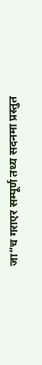जा“च गराएर सम्पूर्ण तथ्य सदनमा प्रस्तुत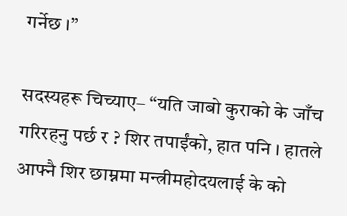गर्नेछ ।”

सदस्यहरू चिच्याए– “यति जाबो कुराको के जाँच गरिरहनु पर्छ र ? शिर तपाईंको, हात पनि । हातले आफ्नै शिर छाम्नमा मन्त्रीमहोदयलाई के को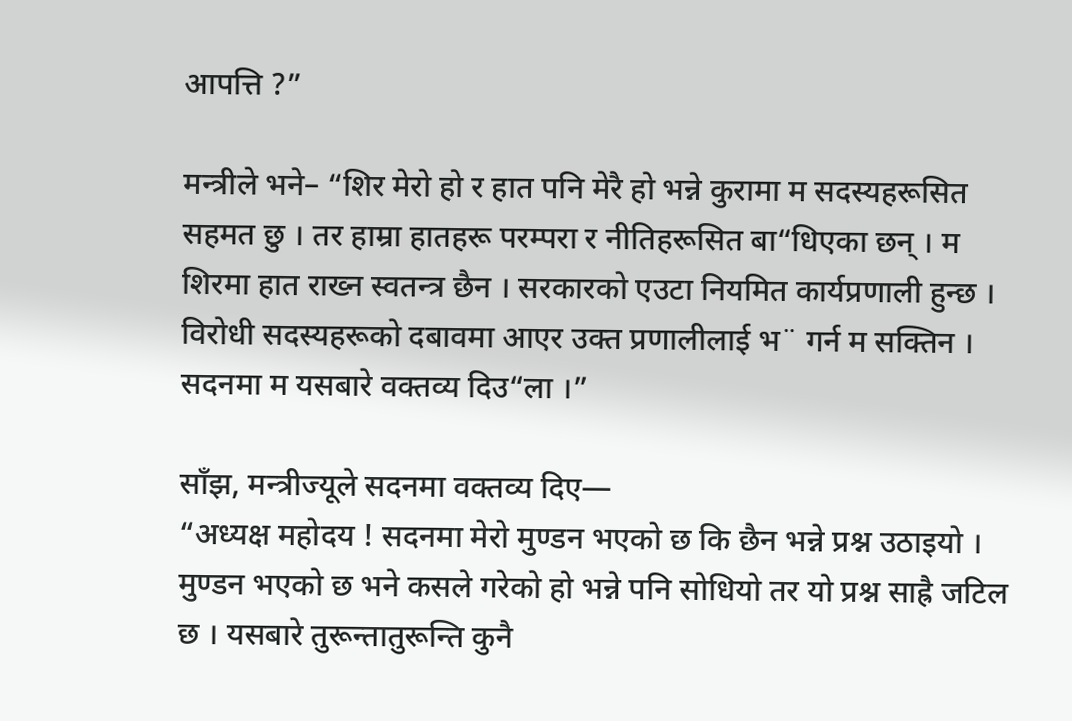आपत्ति ?”

मन्त्रीले भने– “शिर मेरो हो र हात पनि मेरै हो भन्ने कुरामा म सदस्यहरूसित सहमत छु । तर हाम्रा हातहरू परम्परा र नीतिहरूसित बा“धिएका छन् । म शिरमा हात राख्न स्वतन्त्र छैन । सरकारको एउटा नियमित कार्यप्रणाली हुन्छ । विरोधी सदस्यहरूको दबावमा आएर उक्त प्रणालीलाई भ¨ गर्न म सक्तिन । सदनमा म यसबारे वक्तव्य दिउ“ला ।”

साँझ, मन्त्रीज्यूले सदनमा वक्तव्य दिए—
“अध्यक्ष महोदय ! सदनमा मेरो मुण्डन भएको छ कि छैन भन्ने प्रश्न उठाइयो । मुण्डन भएको छ भने कसले गरेको हो भन्ने पनि सोधियो तर यो प्रश्न साह्रै जटिल छ । यसबारे तुरून्तातुरून्ति कुनै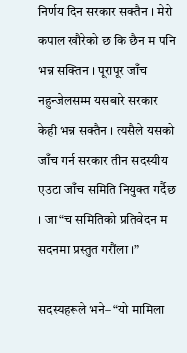निर्णय दिन सरकार सक्तैन । मेरो कपाल खौरेको छ कि छैन म पनि भन्न सक्तिन । पूरापूर जाँच नहुन्जेलसम्म यसबारे सरकार केही भन्न सक्तैन । त्यसैले यसको जाँच गर्न सरकार तीन सदस्यीय एउटा जाँच समिति नियुक्त गर्दैछ । जा“च समितिको प्रतिवेदन म सदनमा प्रस्तुत गरौंला ।”

सदस्यहरूले भने– “यो मामिला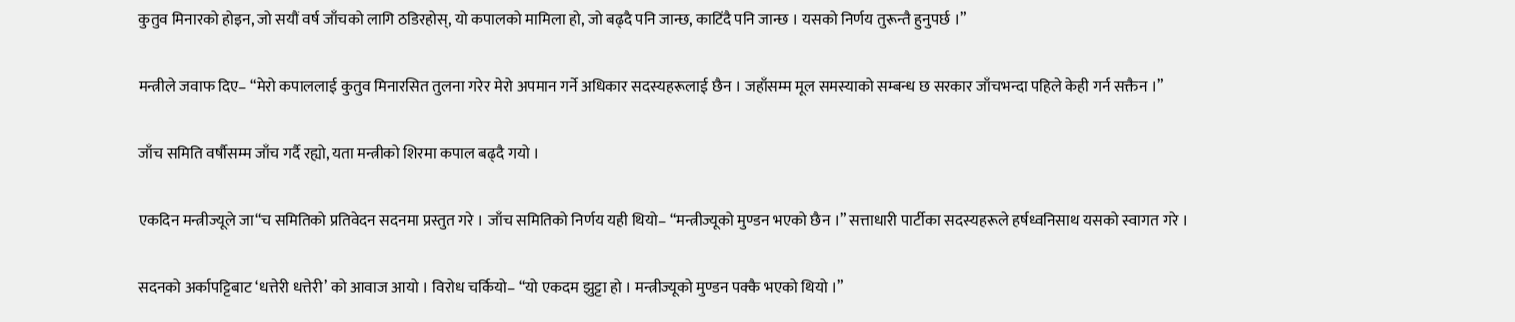कुतुव मिनारको होइन, जो सयौं वर्ष जाँचको लागि ठडिरहोस्, यो कपालको मामिला हो, जो बढ्दै पनि जान्छ, काटिंदै पनि जान्छ । यसको निर्णय तुरून्तै हुनुपर्छ ।”

मन्त्रीले जवाफ दिए– “मेरो कपाललाई कुतुव मिनारसित तुलना गरेर मेरो अपमान गर्ने अधिकार सदस्यहरूलाई छैन । जहाँसम्म मूल समस्याको सम्बन्ध छ सरकार जाँचभन्दा पहिले केही गर्न सक्तैन ।”

जाँच समिति वर्षौसम्म जाँच गर्दै रह्यो, यता मन्त्रीको शिरमा कपाल बढ्दै गयो ।

एकदिन मन्त्रीज्यूले जा“च समितिको प्रतिवेदन सदनमा प्रस्तुत गरे । जाँच समितिको निर्णय यही थियो– “मन्त्रीज्यूको मुण्डन भएको छैन ।” सत्ताधारी पार्टीका सदस्यहरूले हर्षध्वनिसाथ यसको स्वागत गरे ।

सदनको अर्कापट्टिबाट ‘धत्तेरी धत्तेरी’ को आवाज आयो । विरोध चर्कियो– “यो एकदम झुट्टा हो । मन्त्रीज्यूको मुण्डन पक्कै भएको थियो ।”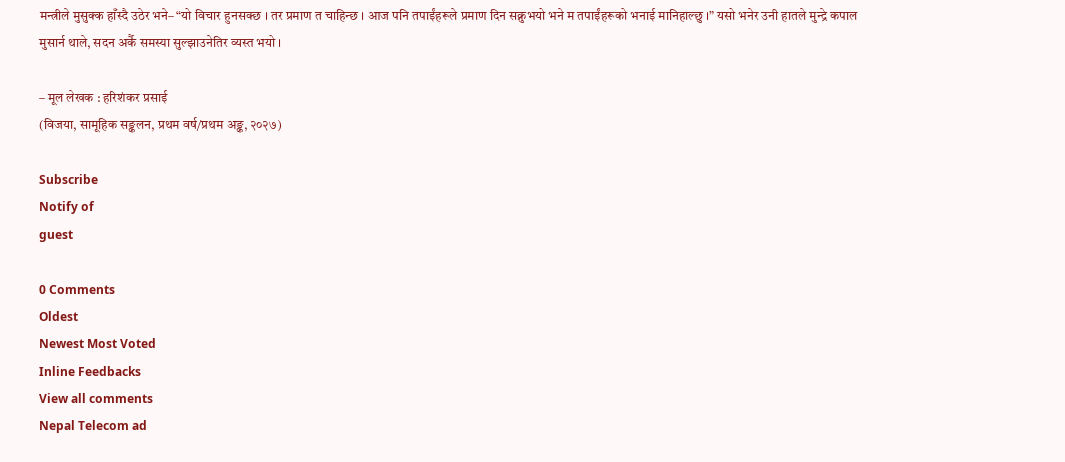मन्त्रीले मुसुक्क हाँस्दै उठेर भने– “यो विचार हुनसक्छ । तर प्रमाण त चाहिन्छ । आज पनि तपाईंहरूले प्रमाण दिन सक्नुभयो भने म तपाईंहरूको भनाई मानिहाल्छु ।” यसो भनेर उनी हातले मुन्द्रे कपाल मुसार्न थाले, सदन अर्कै समस्या सुल्झाउनेतिर व्यस्त भयो ।

– मूल लेखक : हरिशंकर प्रसाई
(विजया, सामूहिक सङ्कलन, प्रथम वर्ष/प्रथम अङ्क, २०२७)

Subscribe
Notify of
guest

0 Comments
Oldest
Newest Most Voted
Inline Feedbacks
View all comments
Nepal Telecom ad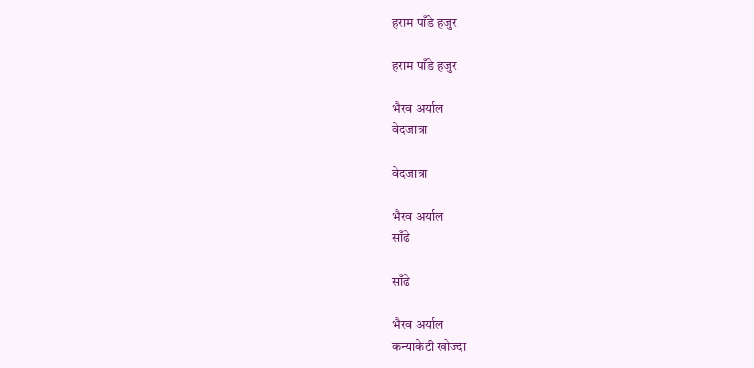हराम पाँडे हजुर

हराम पाँडे हजुर

भैरव अर्याल
वेदजात्रा

वेदजात्रा

भैरव अर्याल
साँढे

साँढे

भैरव अर्याल
कन्याकेटी खोज्दा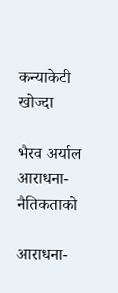कन्याकेटी खोज्दा

भैरव अर्याल
आराधना-नैतिकताको

आराधना-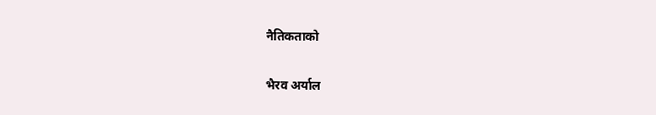नैतिकताको

भैरव अर्याल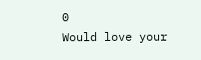0
Would love your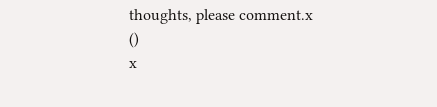thoughts, please comment.x
()
x